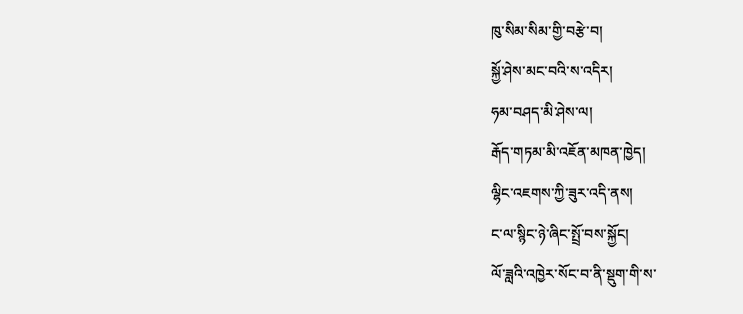ཁུ་སིམ་སིམ་གྱི་བརྩེ་བ།
སྐྱོ་ཤེས་མང་བའི་ས་འདིར།
ཧམ་བཤད་མི་ཤེས་ལ།
རྒོད་གཏམ་མི་འཇོན་མཁན་ཁྱེད།
ལྷིང་འཇགས་ཀྱི་ཟུར་འདི་ནས།
ང་ལ་སྙིང་ཉེ་ཞིང་སྤྲོ་བས་སྐྱོང།
ལོ་ཟླའི་འཁྱེར་སོང་བ་ནི་སྡུག་གི་ས་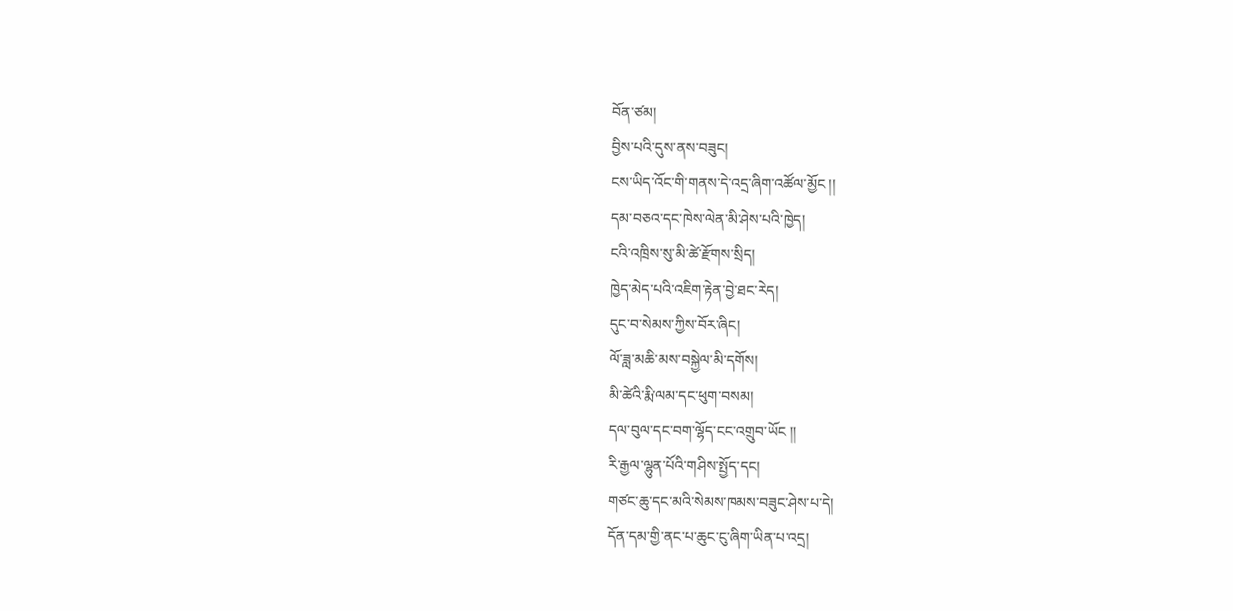བོན་ཙམ།
བྱིས་པའི་དུས་ནས་བཟུང།
ངས་ཡིད་འོང་གི་གནས་དེ་འདྲ་ཞིག་འཚོལ་མྱོང །།
དམ་བཅའ་དང་ཁེས་ལེན་མི་ཤེས་པའི་ཁྱེད།
ངའི་འཁྲིས་སུ་མི་ཚེ་རྫོགས་སྲིད།
ཁྱེད་མེད་པའི་འཇིག་རྟེན་བྱེ་ཐང་རེད།
དུང་བ་སེམས་ཀྱིས་བོར་ཞིང།
ལོ་ཟླ་མཆི་མས་བསྐྱེལ་མི་དགོས།
མི་ཚེའི་རྨི་ལམ་དང་ཕུག་བསམ།
དལ་བུལ་དང་བག་ལྷོད་ངང་འགྲུབ་ཡོང །།
རི་རྒྱལ་ལྷུན་པོའི་གཤིས་སྤྱོད་དང།
གཙང་ཆུ་དང་མའི་སེམས་ཁམས་བཟུང་ཤེས་པ་དེ།
དོན་དམ་གྱི་ནང་པ་ཆུང་ངུ་ཞིག་ཡིན་པ་འདྲ།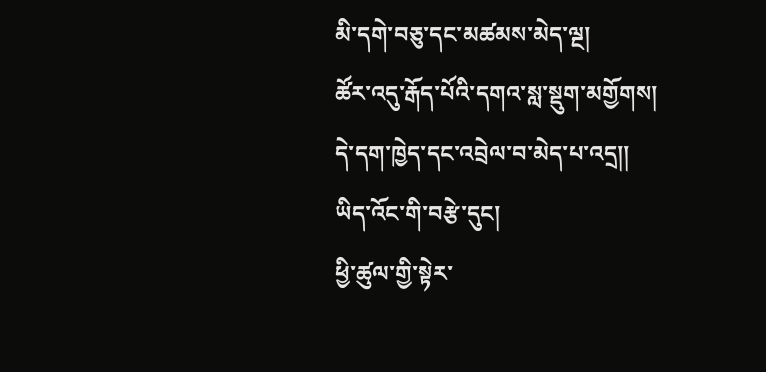མི་དགེ་བཅུ་དང་མཚམས་མེད་ལྔ།
ཚོར་འདུ་རྒོད་པོའི་དགའ་སླ་སྡུག་མགྱོགས།
དེ་དག་ཁྱེད་དང་འབྲེལ་བ་མེད་པ་འདྲ།།
ཡིད་འོང་གི་བརྩེ་དུང།
ཕྱི་ཚུལ་གྱི་སྟེར་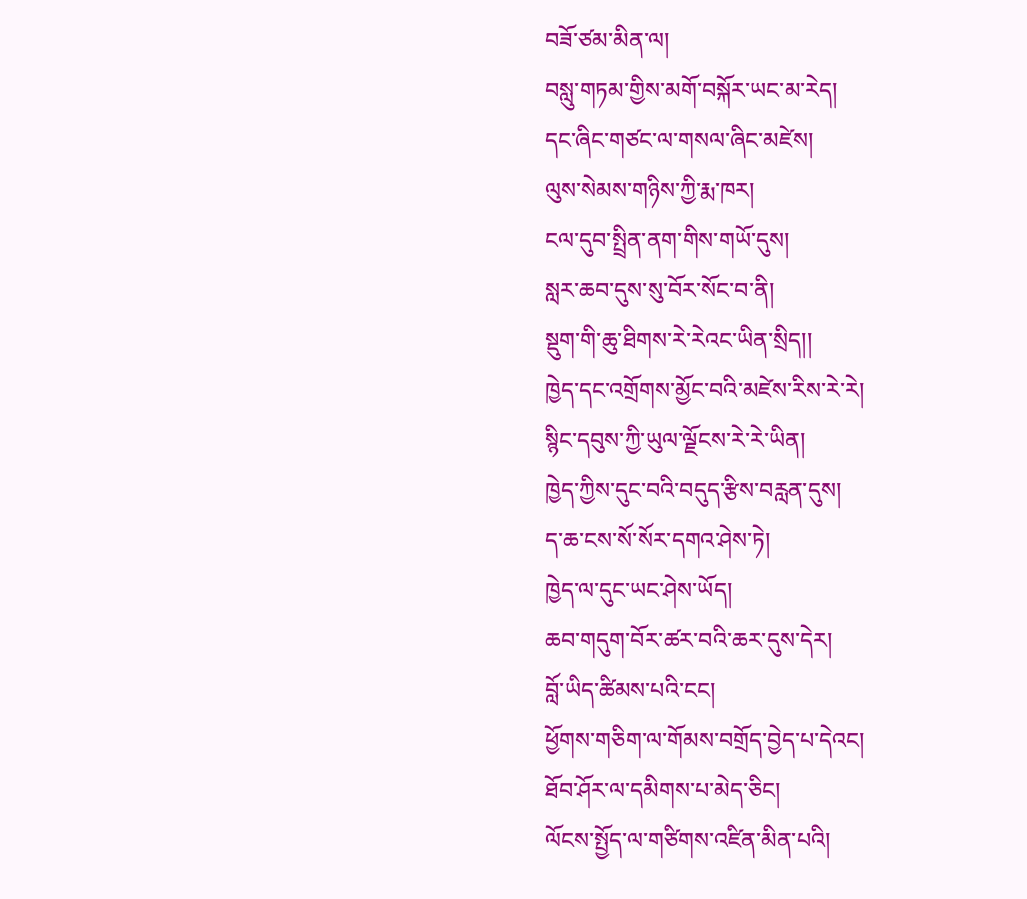བཟོ་ཙམ་མིན་ལ།
བསླུ་གཏམ་གྱིས་མགོ་བསྐོར་ཡང་མ་རེད།
དང་ཞིང་གཙང་ལ་གསལ་ཞིང་མཛེས།
ལུས་སེམས་གཉིས་ཀྱི་རྨ་ཁར།
ངལ་དུབ་སྤྲིན་ནག་གིས་གཡོ་དུས།
སླར་ཆབ་དུས་སུ་བོར་སོང་བ་ནི།
སྡུག་གི་ཆུ་ཐིགས་རེ་རེའང་ཡིན་སྲིད།།
ཁྱེད་དང་འགྲོགས་མྱོང་བའི་མཛེས་རིས་རེ་རེ།
སྙིང་དབུས་ཀྱི་ཡུལ་ལྗོངས་རེ་རེ་ཡིན།
ཁྱེད་ཀྱིས་དུང་བའི་བདུད་རྩིས་བརླན་དུས།
ད་ཆ་ངས་སོ་སོར་དགའ་ཤེས་ཏེ།
ཁྱེད་ལ་དུང་ཡང་ཤེས་ཡོད།
ཆབ་གདུག་བོར་ཚར་བའི་ཆར་དུས་དེར།
བློ་ཡིད་ཚིམས་པའི་ངང།
ཕྱོགས་གཅིག་ལ་གོམས་བགྲོད་བྱེད་པ་དེའང།
ཐོབ་ཤོར་ལ་དམིགས་པ་མེད་ཅིང།
ལོངས་སྤྱོད་ལ་གཙིགས་འཛིན་མིན་པའི།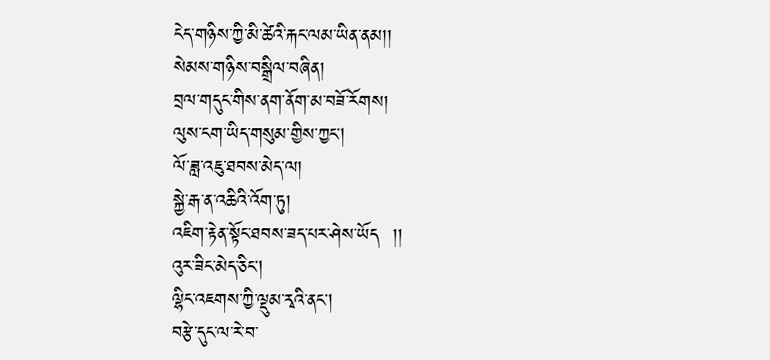ངེད་གཉིས་ཀྱི་མི་ཚེའི་རྐང་ལམ་ཡིན་ནམ།།
སེམས་གཉིས་བསྒྲིལ་བཞིན།
བྲལ་གདུང་གིས་ནག་ནོག་མ་བཟོ་རོགས།
ལུས་ངག་ཡིད་གསུམ་གྱིས་ཀྱང།
ལོ་ཟླ་འཇུ་ཐབས་མེད་ལ།
སྐྱེ་རྒ་ན་འཆིའི་འོག་ཏུ།
འཇིག་རྟེན་སྟོང་ཐབས་ཟད་པར་ཤེས་ཡོད  །།
འུར་ཟིང་མེད་ཅིང།
ལྷིང་འཇགས་ཀྱི་ལྡུམ་རྭའི་ནང།
བརྩེ་དུང་ལ་རེ་བ་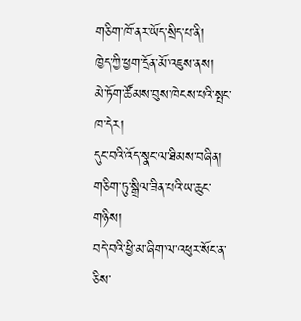གཅིག་ཁོ་ནར་ཡོད་སྲིད་པ་ནི།
ཁྱེད་ཀྱི་ཕྱག་དྲོན་མོ་འཇུས་ནས།
མེ་ཏོག་ཚོམས་བུས་ཁེངས་པའི་སྤང་ཁ་དེར།
དུང་བའི་འོད་སྣང་ལ་ཐིམས་བཞིན།
གཅིག་ཏུ་སྒྲིལ་ཟིན་པའི་ཡ་ཆུང་གཉིས།
བདེ་བའི་ཕྱི་མ་ཞིག་ལ་འཕུར་སོང་ན་ཅིས་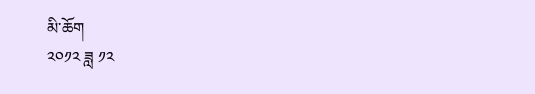མི་ཆོག
༢༠༡༢ ཟླ ༡༢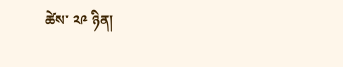ཚེས་ ༢༩ ཉིན།